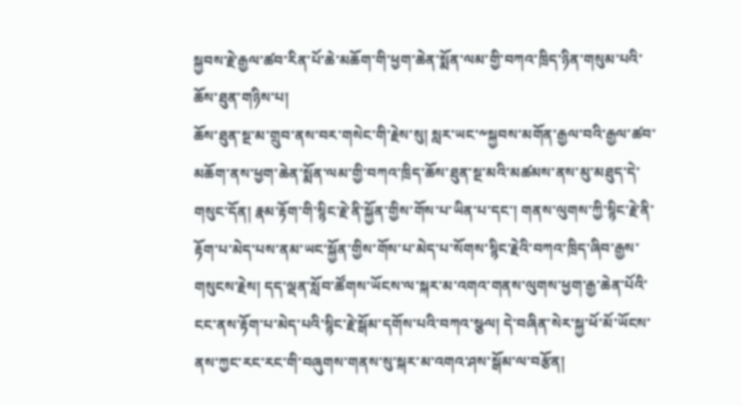སྐྱབས་རྗེ་རྒྱལ་ཚབ་རིན་པོ་ཆེ་མཆོག་གི་ཕྱག་ཆེན་སྨོན་ལམ་གྱི་བཀའ་ཁྲིད་ཉིན་གསུམ་པའི་ཆོས་ཐུན་གཉིས་པ།
ཆོས་ཐུན་སྔ་མ་གྲུབ་ནས་བར་གསེང་གི་རྗེས་སུ། སླར་ཡང་༸སྐྱབས་མགོན་རྒྱལ་བའི་རྒྱལ་ཚབ་མཆོག་ནས་ཕྱག་ཆེན་སྨོན་ལམ་གྱི་བཀའ་ཁྲིད་ཆོས་ཐུན་སྔ་མའི་མཚམས་ནས་མུ་མཐུད་དེ་གསུང་དོན། རྣམ་རྟོག་གི་སྙིང་རྗེ་ནི་སྐྱོན་གྱིས་གོས་པ་ཡིན་པ་དང་། གནས་ལུགས་ཀྱི་སྙིང་རྗེ་ནི་རྟོག་པ་མེད་པས་ནམ་ཡང་སྐྱོན་གྱིས་གོས་པ་མེད་པ་སོགས་སྙིང་རྗེའི་བཀའ་ཁྲིད་ཞིབ་རྒྱས་གསུངས་རྗེས། དད་ལྡན་སློབ་ཚོགས་ཡོངས་ལ་སྐར་མ་འགའ་གནས་ལུགས་ཕྱག་རྒྱ་ཆེན་པོའི་ངང་ནས་རྟོག་པ་མེད་པའི་སྙིང་རྗེ་སྒོམ་དགོས་པའི་བཀའ་སྩལ། དེ་བཞིན་སེར་སྐྱ་ཕོ་མོ་ཡོངས་ནས་ཀྱང་རང་རང་གི་བཞུགས་གནས་སུ་སྐར་མ་འགའ་ཤས་སྒོམ་ལ་བརྩོན།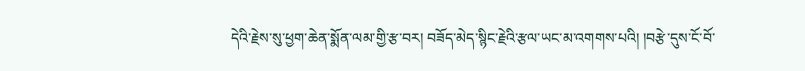དེའི་རྗེས་སུ་ཕྱག་ཆེན་སྨོན་ལམ་གྱི་རྩ་བར། བཟོད་མེད་སྙིང་རྗེའི་རྩལ་ཡང་མ་འགགས་པའི། །བརྩེ་དུས་ངོ་བོ་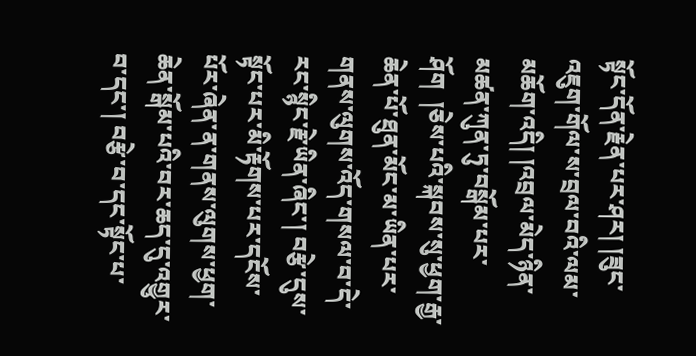སྟོང་དོན་རྗེན་པར་ཤར། །ཟུང་འཇུག་གོལ་ས་བྲལ་བའི་ལམ་མཆོག་འདི། །འབྲལ་མེད་ཉིན་མཚན་ཀུན་ཏུ་བསྒོམ་པར་ཤོག  །ཅེས་པའི་སྐབས་སུ་ཕྱག་རྒྱ་ཆེན་པོ་ཐུན་མོང་མ་ཡིན་པར་གནས་ལུགས་འོད་གསལ་བ་དེ་རང་སྙིང་རྗེ་ཡིན་ཞིང་། བརྩེ་དུས་སྟོང་པར་མི་རྟོགས་པར་དངོས་པོར་ཞེན་ན་གནས་ལུགས་ཕྱག་ཆེན་སྒོམ་པའི་བར་ཆད་དུ་འགྱུར་བ་དང་། བརྩེ་བ་དང་སྟོང་པ་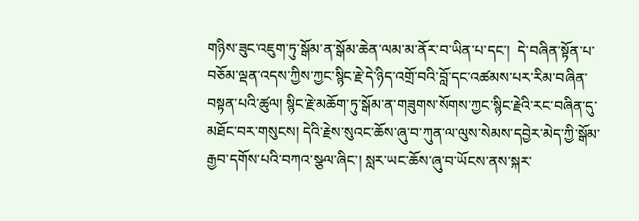གཉིས་ཟུང་འཇུག་ཏུ་སྒོམ་ན་སྒོམ་ཆེན་ལམ་མ་ནོར་བ་ཡིན་པ་དང་།  དེ་བཞིན་སྟོན་པ་བཅོམ་ལྡན་འདས་ཀྱིས་ཀྱང་སྙིང་རྗེ་དེ་ཉིད་འགྲོ་བའི་བློ་དང་འཚམས་པར་རིམ་བཞིན་བསྟན་པའི་ཚུལ། སྙིང་རྗེ་མཆོག་ཏུ་སྒོམ་ན་གཟུགས་སོགས་ཀྱང་སྙིང་རྗེའི་རང་བཞིན་དུ་མཐོང་བར་གསུངས། དེའི་རྗེས་སུའང་ཆོས་ཞུ་བ་ཀུན་ལ་ལུས་སེམས་དབྱེར་མེད་ཀྱི་སྒོམ་རྒྱབ་དགོས་པའི་བཀའ་སྩལ་ཞིང་། སླར་ཡང་ཆོས་ཞུ་བ་ཡོངས་ནས་སྐར་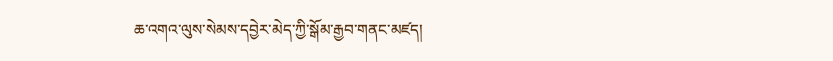ཆ་འགའ་ལུས་སེམས་དབྱེར་མེད་ཀྱི་སྒོམ་རྒྱབ་གནང་མཛད།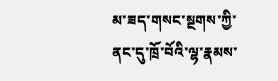མ་ཟད་གསང་སྔགས་ཀྱི་ནང་དུ་ཁྲོ་བོའི་ལྷ་རྣམས་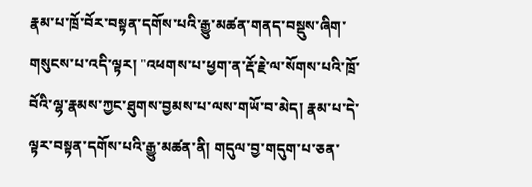རྣམ་པ་ཁྲོ་བོར་བསྟན་དགོས་པའི་རྒྱུ་མཚན་གནད་བསྡུས་ཞིག་གསུངས་པ་འདི་ལྟར། "འཕགས་པ་ཕྱག་ན་རྡོ་རྗེ་ལ་སོགས་པའི་ཁྲོ་བོའི་ལྷ་རྣམས་ཀྱང་ཐུགས་བྱམས་པ་ལས་གཡོ་བ་མེད། རྣམ་པ་དེ་ལྟར་བསྟན་དགོས་པའི་རྒྱུ་མཚན་ནི། གདུལ་བྱ་གདུག་པ་ཅན་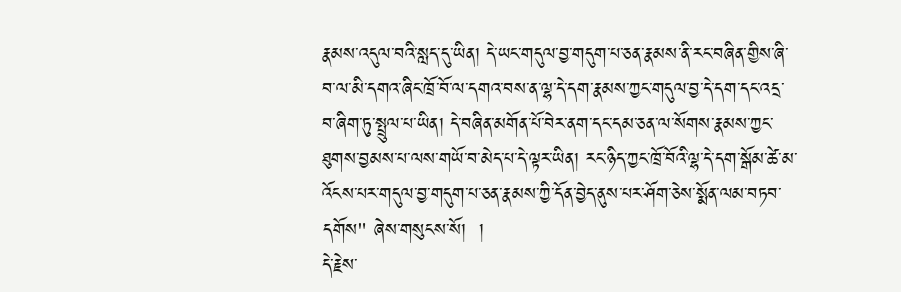རྣམས་འདུལ་བའི་སླད་དུ་ཡིན། དེ་ཡང་གདུལ་བྱ་གདུག་པ་ཅན་རྣམས་ནི་རང་བཞིན་གྱིས་ཞི་བ་ལ་མི་དགའ་ཞིང་ཁྲོ་བོ་ལ་དགའ་བས་ན་ལྷ་དེ་དག་རྣམས་ཀྱང་གདུལ་བྱ་དེ་དག་དང་འདྲ་བ་ཞིག་ཏུ་སྤྲུལ་པ་ཡིན། དེ་བཞིན་མགོན་པོ་བེར་ནག་དང་དམ་ཅན་ལ་སོགས་རྣམས་ཀྱང་ཐུགས་བྱམས་པ་ལས་གཡོ་བ་མེད་པ་དེ་ལྟར་ཡིན། རང་ཉིད་ཀྱང་ཁྲོ་བོའི་ལྷ་དེ་དག་སྒོམ་ཚེ་མ་འོངས་པར་གདུལ་བྱ་གདུག་པ་ཅན་རྣམས་ཀྱི་དོན་བྱེད་ནུས་པར་ཤོག་ཅེས་སྨོན་ལམ་བཏབ་དགོས" ཞེས་གསུངས་སོ།  །
དེ་རྗེས་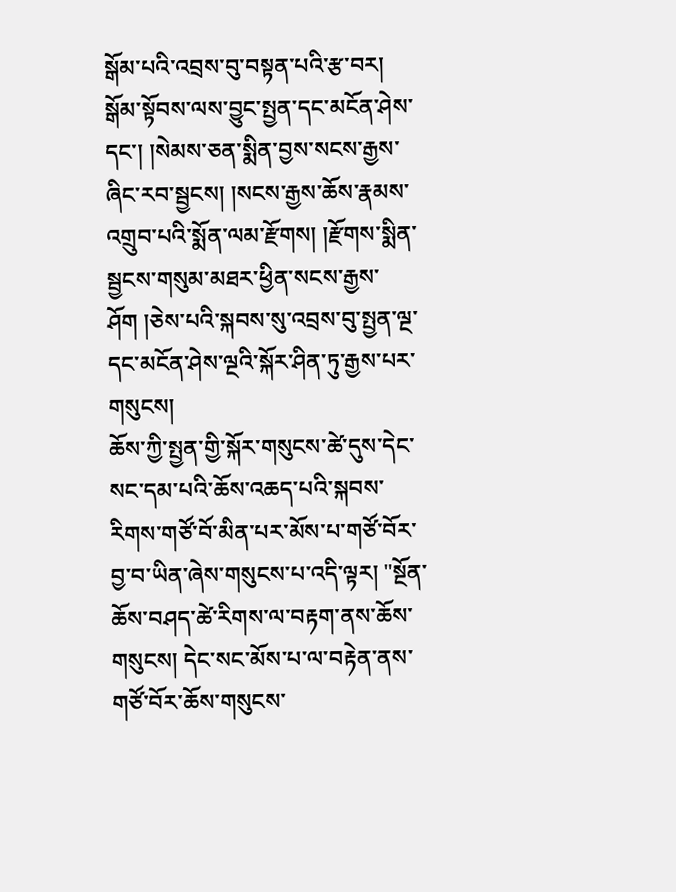སྒོམ་པའི་འབྲས་བུ་བསྟན་པའི་རྩ་བར།  སྒོམ་སྟོབས་ལས་བྱུང་སྤྱན་དང་མངོན་ཤེས་དང་། །སེམས་ཅན་སྨིན་བྱས་སངས་རྒྱས་ཞིང་རབ་སྦྱངས། །སངས་རྒྱས་ཆོས་རྣམས་འགྲུབ་པའི་སྨོན་ལམ་རྫོགས། །རྫོགས་སྨིན་སྦྱངས་གསུམ་མཐར་ཕྱིན་སངས་རྒྱས་ཤོག །ཅེས་པའི་སྐབས་སུ་འབྲས་བུ་སྤྱན་ལྔ་དང་མངོན་ཤེས་ལྔའི་སྐོར་ཤིན་ཏུ་རྒྱས་པར་གསུངས།
ཆོས་ཀྱི་སྤྱན་གྱི་སྐོར་གསུངས་ཚེ་དུས་དེང་སང་དམ་པའི་ཆོས་འཆད་པའི་སྐབས་རིགས་གཙོ་བོ་མིན་པར་མོས་པ་གཙོ་བོར་བྱ་བ་ཡིན་ཞེས་གསུངས་པ་འདི་ལྟར། "སྔོན་ཆོས་བཤད་ཚེ་རིགས་ལ་བརྟག་ནས་ཆོས་གསུངས། དེང་སང་མོས་པ་ལ་བརྟེན་ནས་གཙོ་བོར་ཆོས་གསུངས་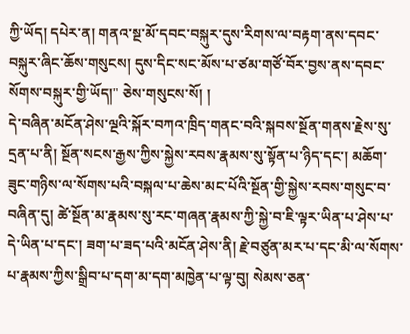ཀྱི་ཡོད། དཔེར་ན། གནའ་སྔ་མོ་དབང་བསྐུར་དུས་རིགས་ལ་བརྟག་ནས་དབང་བསྐུར་ཞིང་ཆོས་གསུངས། དུས་དིང་སང་མོས་པ་ཙམ་གཙོ་བོར་བྱས་ནས་དབང་སོགས་བསྐུར་གྱི་ཡོད།" ཅེས་གསུངས་སོ། །
དེ་བཞིན་མངོན་ཤེས་ལྔའི་སྐོར་བཀའ་ཁྲིད་གནང་བའི་སྐབས་སྔོན་གནས་རྗེས་སུ་དྲན་པ་ནི། སྔོན་སངས་རྒྱས་ཀྱིས་སྐྱེས་རབས་རྣམས་སུ་སྟོན་པ་ཉིད་དང་། མཆོག་ཟུང་གཉིས་ལ་སོགས་པའི་བསྐལ་པ་ཆེས་མང་པོའི་སྔོན་གྱི་སྐྱེས་རབས་གསུང་བ་བཞིན་དུ། ཚེ་སྔོན་མ་རྣམས་སུ་རང་གཞན་རྣམས་ཀྱི་སྐྱེ་བ་ཇི་ལྟར་ཡིན་པ་ཤེས་པ་དེ་ཡིན་པ་དང་། ཟག་པ་ཟད་པའི་མངོན་ཤེས་ནི། རྗེ་བཙུན་མར་པ་དང་མི་ལ་སོགས་པ་རྣམས་ཀྱིས་སྒྲིབ་པ་དག་མ་དག་མཁྱེན་པ་ལྟ་བུ། སེམས་ཅན་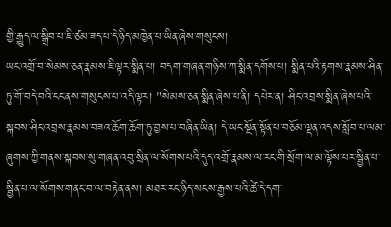གྱི་རྒྱུད་ལ་སྒྲིབ་པ་ཇི་ཙམ་ཟད་པ་དེ་ཉིད་མཁྱེན་པ་ཡིན་ཞེས་གསུངས།
ཡང་འགྲོ་བ་སེམས་ཅན་རྣམས་ཇི་ལྟར་སྨིན་པ། བདག་གཞན་གཉིས་ཀ་སྨིན་དགོས་པ། སྨིན་པའི་རྟགས་རྣམས་ཤིན་ཏུ་གོ་བདེ་བའི་ངང་ནས་གསུངས་པ་འདི་ལྟར། "སེམས་ཅན་སྨིན་ཞེས་པ་ནི། དཔེར་ན། ཤིང་འབྲས་སྨིན་ཞེས་པའི་སྐབས་ཤིང་འབྲས་རྣམས་བཟའ་ཆོག་ཆོག་ཏུ་བྱས་པ་བཞིན་ཡིན། དེ་ཡང་སྔོན་སྟོན་པ་བཅོམ་ལྡན་འདས་སློབ་པ་ལམ་ཞུགས་ཀྱི་གནས་སྐབས་སུ་གཞན་འབུ་སྲིན་ལ་སོགས་པའི་དུད་འགྲོ་རྣམས་ལ་རང་གི་སྲོག་ལ་མ་ལྟོས་པར་སྦྱིན་པ་སྦྱིན་པ་ལ་སོགས་གནང་བ་ལ་བརྟེན་ནས། མཐར་རང་ཉིད་སངས་རྒྱས་པའི་ཚེ་དེ་དག་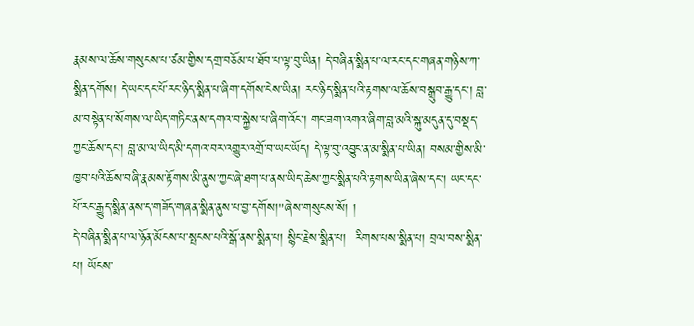རྣམས་ལ་ཆོས་གསུངས་པ་ཙམ་གྱིས་དགྲ་བཅོམ་པ་ཐོབ་པ་ལྟ་བུ་ཡིན། དེ་བཞིན་སྨིན་པ་ལ་རང་དང་གཞན་གཉིས་ཀ་སྨིན་དགོས། དེ་ཡང་དང་པོ་རང་ཉིད་སྨིན་པ་ཞིག་དགོས་ངེས་ཡིན། རང་ཉིད་སྨིན་པའི་རྟགས་ལ་ཆོས་བསྒྲུབ་རྒྱུ་དང་། བླ་མ་བསྟེན་པ་སོགས་ལ་ཡིད་གཏིང་ནས་དགའ་བ་སྐྱེས་པ་ཞིག་འོང་། གང་ཟག་འགའ་ཞིག་བླ་མའི་སྐུ་མདུན་དུ་བསྡད་ཀྱང་ཆོས་དང་། བླ་མ་ལ་ཡིད་མི་དགའ་བར་འགྱུར་འགྲོ་བ་ཡང་ཡོད། དེ་ལྟ་བུ་འབྱུང་ན་མ་སྨིན་པ་ཡིན། བསམ་གྱིས་མི་ཁྱབ་པའི་ཆོས་བཞི་རྣམས་རྟོགས་མི་ནུས་ཀྱང་ཞེ་ཐག་པ་ནས་ཡིད་ཆེས་ཀྱང་སྨིན་པའི་རྟགས་ཡིན་ཞེས་དང་། ཡང་དང་པོ་རང་རྒྱུད་སྨིན་ནས་ད་གཟོད་གཞན་སྨིན་ནུས་པ་བྱ་དགོས།"ཞེས་གསུངས་སོ། །
དེ་བཞིན་སྨིན་པ་ལ་ཉོན་མོངས་པ་སྤངས་པའི་སྒོ་ནས་སྨིན་པ། སྙིང་རྗེས་སྨིན་པ།  རིགས་པས་སྨིན་པ། བྲལ་བས་སྨིན་པ། ཡོངས་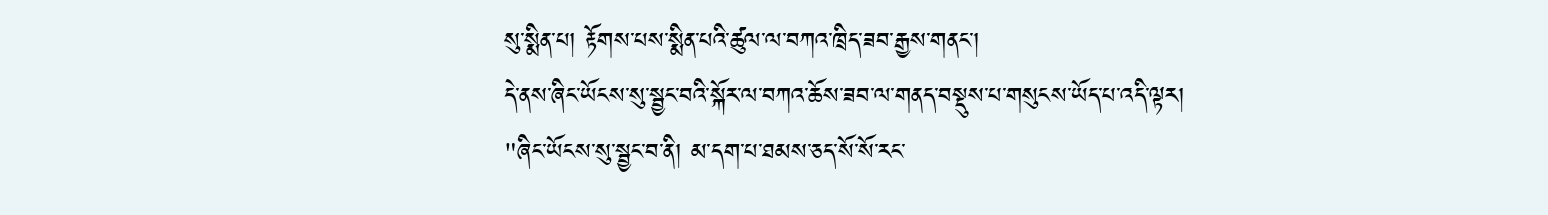སུ་སྨིན་པ། རྟོགས་པས་སྨིན་པའི་ཚུལ་ལ་བཀའ་ཁྲིད་ཟབ་རྒྱས་གནང་།
དེ་ནས་ཞིང་ཡོངས་སུ་སྦྱང་བའི་སྐོར་ལ་བཀའ་ཆོས་ཟབ་ལ་གནད་བསྡུས་པ་གསུངས་ཡོད་པ་འདི་ལྟར། "ཞིང་ཡོངས་སུ་སྦྱང་བ་ནི། མ་དག་པ་ཐམས་ཅད་སོ་སོ་རང་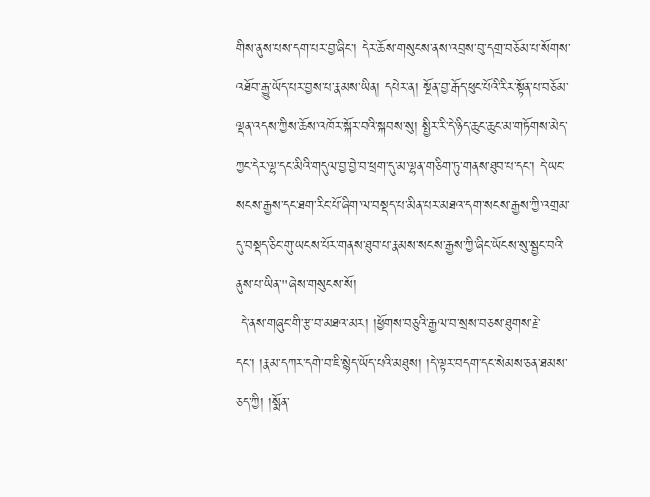གིས་ནུས་པས་དག་པར་བྱ་ཞིང་། དེར་ཆོས་གསུངས་ནས་འབྲས་བུ་དགྲ་བཅོམ་པ་སོགས་འཐོབ་རྒྱུ་ཡོད་པར་བྱས་པ་རྣམས་ཡིན། དཔེར་ན། སྔོན་བྱ་རྒོད་ཕུང་པོའི་རིར་སྟོན་པ་བཅོམ་ལྡན་འདས་ཀྱིས་ཆོས་འཁོར་སྐོར་བའི་སྐབས་སུ། སྤྱིར་རི་དེ་ཉིད་ཆུང་ཆུང་མ་གཏོགས་མེད་ཀྱང་དེར་ལྷ་དང་མིའི་གདུལ་བྱ་བྱེ་བ་ཕྲག་དུ་མ་ལྷན་གཅིག་ཏུ་གནས་ཐུབ་པ་དང་། དེ་ཡང་སངས་རྒྱས་དང་ཐག་རིང་པོ་ཞིག་ལ་བསྡད་པ་མིན་པར་མཐའ་དག་སངས་རྒྱས་ཀྱི་འགྲམ་དུ་བསྡད་ཅིང་གུ་ཡངས་པོར་གནས་ཐུབ་པ་རྣམས་སངས་རྒྱས་ཀྱི་ཞིང་ཡོངས་སུ་སྦྱང་བའི་ནུས་པ་ཡིན་"ཞེས་གསུངས་སོ།
 དེ་ནས་གཞུང་གི་རྩ་བ་མཐའ་མར། །ཕྱོགས་བཅུའི་རྒྱལ་བ་སྲས་བཅས་ཐུགས་རྗེ་དང་། །རྣམ་དཀར་དགེ་བ་ཇི་སྙེད་ཡོད་པའི་མཐུས། །དེ་ལྟར་བདག་དང་སེམས་ཅན་ཐམས་ཅད་ཀྱི། །སྨོན་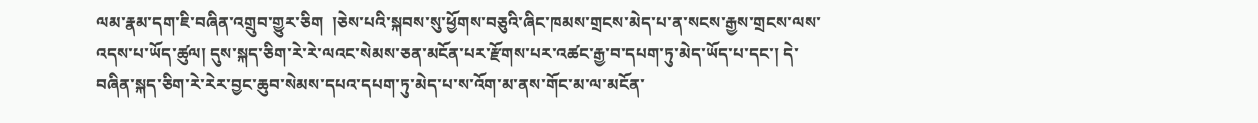ལམ་རྣམ་དག་ཇི་བཞིན་འགྲུབ་གྱུར་ཅིག  །ཅེས་པའི་སྐབས་སུ་ཕྱོགས་བཅུའི་ཞིང་ཁམས་གྲངས་མེད་པ་ན་སངས་རྒྱས་གྲངས་ལས་འདས་པ་ཡོད་ཚུལ། དུས་སྐད་ཅིག་རེ་རེ་ལའང་སེམས་ཅན་མངོན་པར་རྫོགས་པར་འཚང་རྒྱ་བ་དཔག་ཏུ་མེད་ཡོད་པ་དང་། དེ་བཞིན་སྐད་ཅིག་རེ་རེར་བྱང་ཆུབ་སེམས་དཔའ་དཔག་ཏུ་མེད་པ་ས་འོག་མ་ནས་གོང་མ་ལ་མངོན་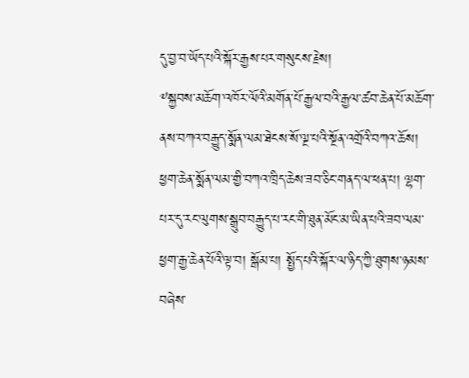དུ་བྱ་བ་ཡོད་པའི་སྐོར་རྒྱས་པར་གསུངས་རྗེས།
༸སྐྱབས་མཆོག་འཁོར་ལོའི་མགོན་པོ་རྒྱལ་བའི་རྒྱལ་ཚབ་ཆེན་པོ་མཆོག་ནས་བཀའ་བརྒྱུད་སྨོན་ལམ་ཐེངས་སོ་ལྔ་པའི་སྔོན་འགྲོའི་བཀའ་ཆོས། ཕྱག་ཆེན་སྨོན་ལམ་གྱི་བཀའ་ཁྲིད་ཆེས་ཟབ་ཅིང་གནད་ལ་ཕན་པ། ལྷག་པར་དུ་རང་ལུགས་སྒྲུབ་བརྒྱུད་པ་རང་གི་ཐུན་མོང་མ་ཡིན་པའི་ཟབ་ལམ་ཕྱག་རྒྱ་ཆེན་པོའི་ལྟ་བ། སྒོམ་པ། སྤྱོད་པའི་སྐོར་ལ་ཉིད་ཀྱི་ཐུགས་ཉམས་བཞེས་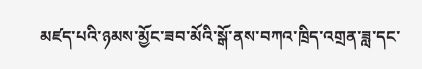མཛད་པའི་ཉམས་མྱོང་ཟབ་མོའི་སྒོ་ནས་བཀའ་ཁྲིད་འགྲན་ཟླ་དང་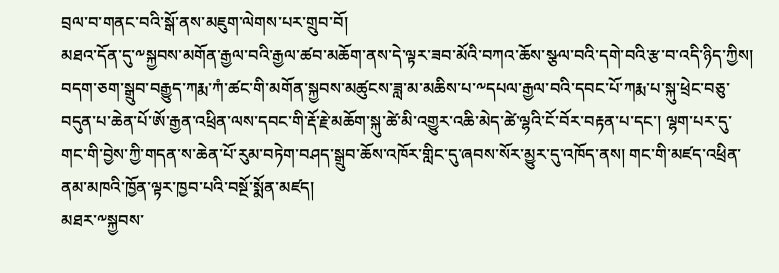བྲལ་བ་གནང་བའི་སྒོ་ནས་མཇུག་ལེགས་པར་གྲུབ་བོ།
མཐའ་དོན་དུ་༸སྐྱབས་མགོན་རྒྱལ་བའི་རྒྱལ་ཚབ་མཆོག་ནས་དེ་ལྟར་ཟབ་མོའི་བཀའ་ཆོས་སྩལ་བའི་དགེ་བའི་རྩ་བ་འདི་ཉིད་ཀྱིས། བདག་ཅག་སྒྲུབ་བརྒྱུད་ཀརྨ་ཀཾ་ཚང་གི་མགོན་སྐྱབས་མཚུངས་ཟླ་མ་མཆིས་པ་༸དཔལ་རྒྱལ་བའི་དབང་པོ་ཀརྨ་པ་སྐུ་ཕྲེང་བཅུ་བདུན་པ་ཆེན་པོ་ཨོ་རྒྱན་འཕྲིན་ལས་དབང་གི་རྡོ་རྗེ་མཆོག་སྐུ་ཚེ་མི་འགྱུར་འཆི་མེད་ཚེ་ལྷའི་ངོ་བོར་བརྟན་པ་དང་། ལྷག་པར་དུ་གང་གི་བྱེས་ཀྱི་གདན་ས་ཆེན་པོ་རུམ་བཏེག་བཤད་སྒྲུབ་ཆོས་འཁོར་གླིང་དུ་ཞབས་སོར་མྱུར་དུ་འཁོད་ནས། གང་གི་མཛད་འཕྲིན་ནམ་མཁའི་ཁྱོན་ལྟར་ཁྱབ་པའི་བསྔོ་སྨོན་མཛད།
མཐར་༸སྐྱབས་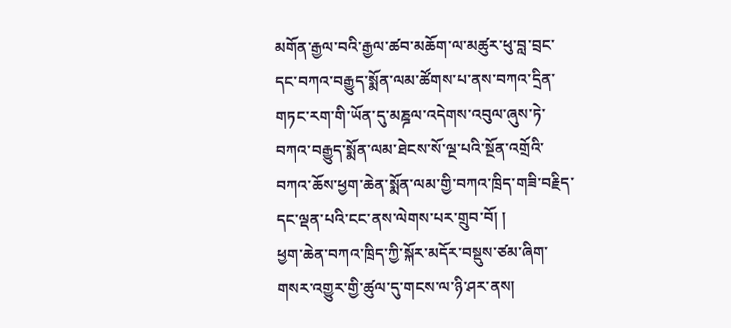མགོན་རྒྱལ་བའི་རྒྱལ་ཚབ་མཆོག་ལ་མཚུར་ཕུ་བླ་བྲང་དང་བཀའ་བརྒྱུད་སྨོན་ལམ་ཚོགས་པ་ནས་བཀའ་དྲིན་གཏང་རག་གི་ཡོན་དུ་མཎྜལ་འདེགས་འབུལ་ཞུས་ཏེ་བཀའ་བརྒྱུད་སྨོན་ལམ་ཐེངས་སོ་ལྔ་པའི་སྔོན་འགྲོའི་བཀའ་ཆོས་ཕྱག་ཆེན་སྨོན་ལམ་གྱི་བཀའ་ཁྲིད་གཟི་བརྗིད་དང་ལྡན་པའི་ངང་ནས་ལེགས་པར་གྲུབ་བོ། །
ཕྱག་ཆེན་བཀའ་ཁྲིད་ཀྱི་སྐོར་མདོར་བསྡུས་ཙམ་ཞིག་གསར་འགྱུར་གྱི་ཚུལ་དུ་གངས་ལ་ཉི་ཤར་ནས།